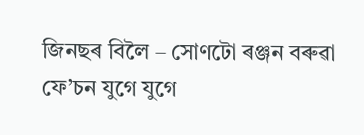জিনছৰ বিলৈ – সোণটো ৰঞ্জন বৰুৱা
ফে’চন যুগে যুগে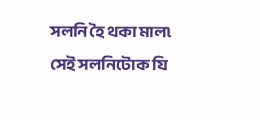সলনি হৈ থকা মাল৷ সেই সলনিটোক যি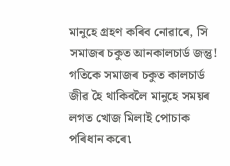মানুহে গ্ৰহণ কৰিব নোৱাৰে, সি সমাজৰ চকুত আনকালচাৰ্ড জন্তু! গতিকে সমাজৰ চকুত কালচাৰ্ড জীৱ হৈ থাকিবলৈ মানুহে সময়ৰ লগত খোজ মিলাই পোচাক পৰিধান কৰে৷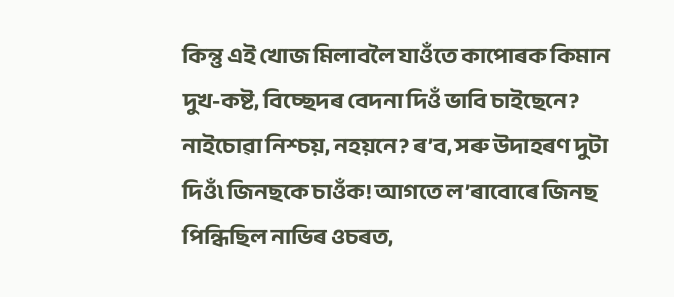কিন্তু এই খোজ মিলাবলৈ যাওঁতে কাপোৰক কিমান দুখ-কষ্ট, বিচ্ছেদৰ বেদনা দিওঁ ভাবি চাইছেনে? নাইচোৱা নিশ্চয়, নহয়নে? ৰ’ব, সৰু উদাহৰণ দুটা দিওঁ৷ জিনছকে চাওঁক! আগতে ল’ৰাবোৰে জিনছ পিন্ধিছিল নাভিৰ ওচৰত,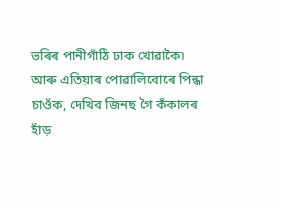ভৰিৰ পানীগাঁঠি ঢাক খোৱাকৈ৷ আৰু এতিয়াৰ পোৱালিবোৰে পিন্ধা চাওঁক, দেখিব জিনছ গৈ কঁকালৰ হাঁড়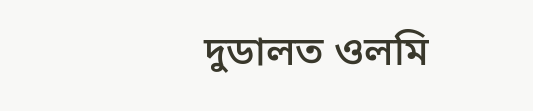দুডালত ওলমি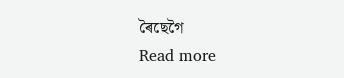ৰৈছেগৈ
Read more